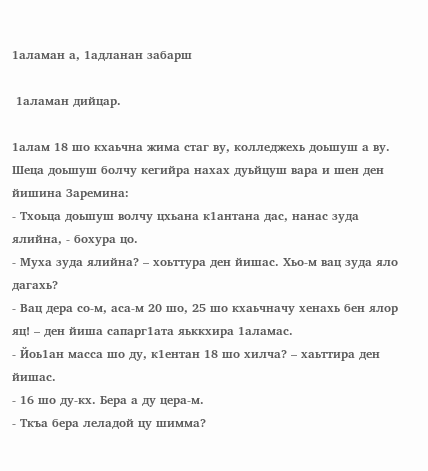1аламан а, 1адланан забарш

 1аламан дийцар.

1алам 18 шо кхаьчна жима стаг ву, колледжехь доьшуш а ву. Шеца доьшуш болчу кегийра нахах дуьйцуш вара и шен ден йишина Заремина:
- Тхоьца доьшуш волчу цхьана к1антана дас, нанас зуда ялийна, - бохура цо.
- Муха зуда ялийна? – хоьттура ден йишас. Хьо-м вац зуда яло дагахь?
- Вац дера со-м, аса-м 20 шо, 25 шо кхаьчначу хенахь бен ялор яц! – ден йиша сапарг1ата яьккхира 1аламас.
- Йоь1ан масса шо ду, к1ентан 18 шо хилча? – хаьттира ден йишас.
- 16 шо ду-кх. Бера а ду цера-м.
- Ткъа бера леладой цу шимма?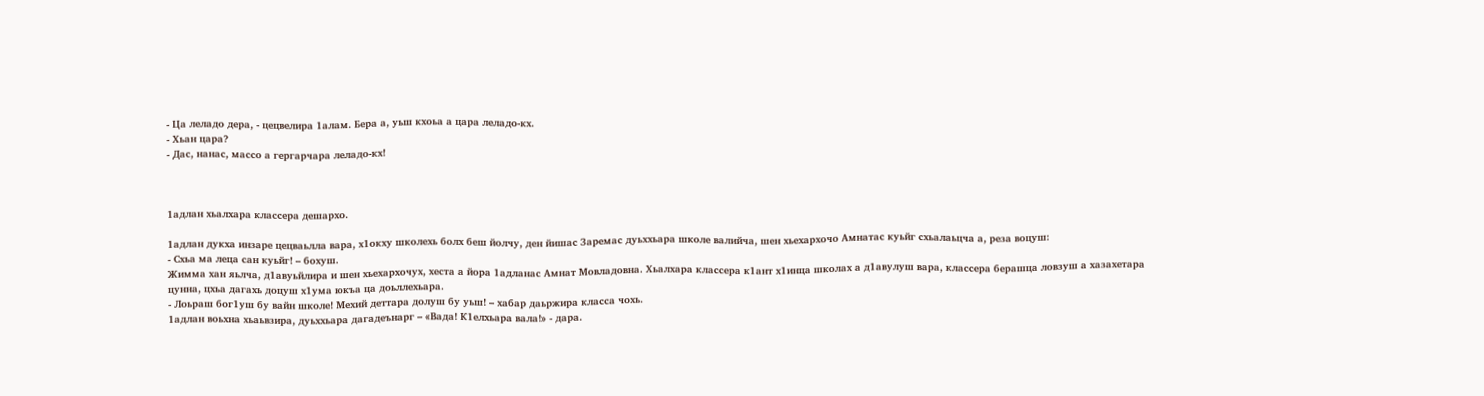- Ца леладо дера, - цецвелира 1алам. Бера а, уьш кхоьа а цара леладо-кх.
- Хьан цара?
- Дас, нанас, массо а гергарчара леладо-кх!



1адлан хьалхара классера дешархо.

1адлан дукха инзаре цецваьлла вара, х1окху школехь болх беш йолчу, ден йишас Заремас дуьххьара школе валийча, шен хьехархочо Амнатас куьйг схьалаьцча а, реза воцуш:
- Схьа ма леца сан куьйг! – бохуш.
Жимма хан яьлча, д1авуьйлира и шен хьехархочух, хеста а йора 1адланас Амнат Мовладовна. Хьалхара классера к1ант х1инца школах а д1авулуш вара, классера берашца ловзуш а хазахетара цунна, цхьа дагахь доцуш х1ума юкъа ца доьллехьара.
- Лоьраш бог1уш бу вайн школе! Мехий деттара долуш бу уьш! – хабар даьржира класса чохь.
1адлан воьхна хьаьвзира, дуьххьара дагадеънарг – «Вада! К1елхьара вала!» - дара.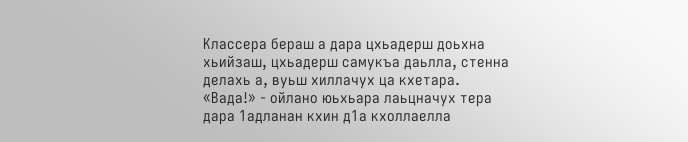Классера бераш а дара цхьадерш доьхна хьийзаш, цхьадерш самукъа даьлла, стенна делахь а, вуьш хиллачух ца кхетара.
«Вада!» - ойлано юьхьара лаьцначух тера дара 1адланан кхин д1а кхоллаелла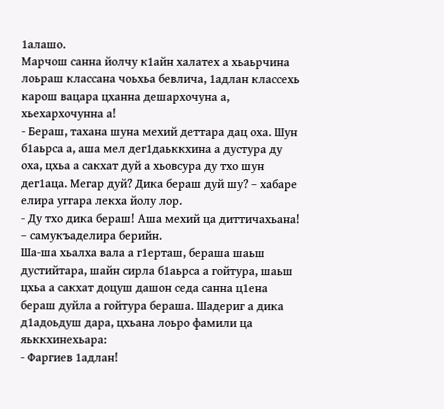1алашо.
Марчош санна йолчу к1айн халатех а хьаьрчина лоьраш классана чоьхьа бевлича, 1адлан классехь карош вацара цханна дешархочуна а, хьехархочунна а!
- Бераш, тахана шуна мехий деттара дац оха. Шун б1аьрса а, аша мел дег1даьккхина а дустура ду оха, цхьа а сакхат дуй а хьовсура ду тхо шун дег1аца. Мегар дуй? Дика бераш дуй шу? – хабаре елира уггара лекха йолу лор.
- Ду тхо дика бераш! Аша мехий ца диттичахьана! – самукъаделира берийн.
Ша-ша хьалха вала а г1ерташ, бераша шаьш дустийтара, шайн сирла б1аьрса а гойтура, шаьш цхьа а сакхат доцуш дашон седа санна ц1ена бераш дуйла а гойтура бераша. Шадериг а дика д1адоьдуш дара, цхьана лоьро фамили ца яьккхинехьара:
- Фаргиев 1адлан!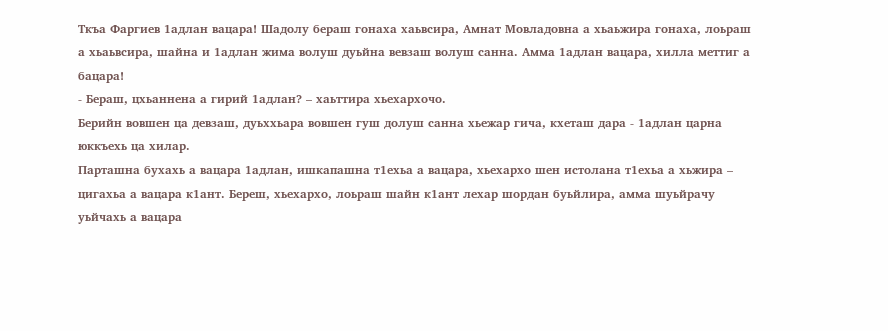Ткъа Фаргиев 1адлан вацара! Шадолу бераш гонаха хаьвсира, Амнат Мовладовна а хьаьжира гонаха, лоьраш а хьаьвсира, шайна и 1адлан жима волуш дуьйна вевзаш волуш санна. Амма 1адлан вацара, хилла меттиг а бацара!
- Бераш, цхьаннена а гирий 1адлан? – хаьттира хьехархочо.
Берийн вовшен ца девзаш, дуьххьара вовшен гуш долуш санна хьежар гича, кхеташ дара - 1адлан царна юккъехь ца хилар.
Парташна бухахь а вацара 1адлан, ишкапашна т1ехьа а вацара, хьехархо шен истолана т1ехьа а хьжира – цигахьа а вацара к1ант. Береш, хьехархо, лоьраш шайн к1ант лехар шордан буьйлира, амма шуьйрачу уьйчахь а вацара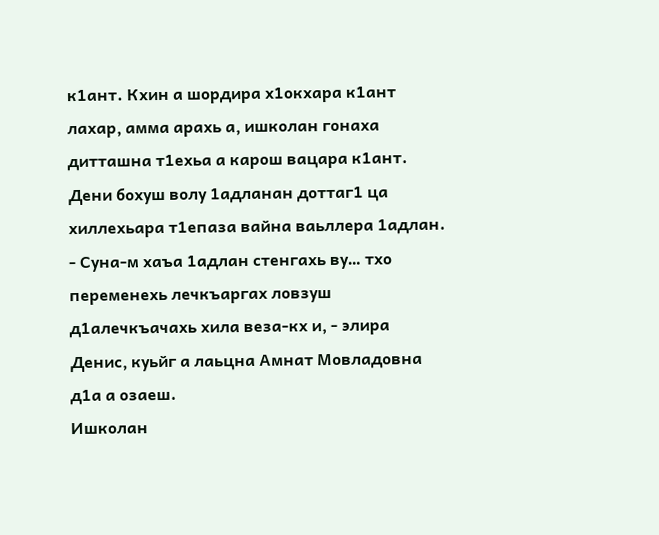к1ант. Кхин а шордира х1окхара к1ант лахар, амма арахь а, ишколан гонаха дитташна т1ехьа а карош вацара к1ант. Дени бохуш волу 1адланан доттаг1 ца хиллехьара т1епаза вайна ваьллера 1адлан.
- Суна-м хаъа 1адлан стенгахь ву… тхо переменехь лечкъаргах ловзуш д1алечкъачахь хила веза-кх и, - элира Денис, куьйг а лаьцна Амнат Мовладовна д1а а озаеш.
Ишколан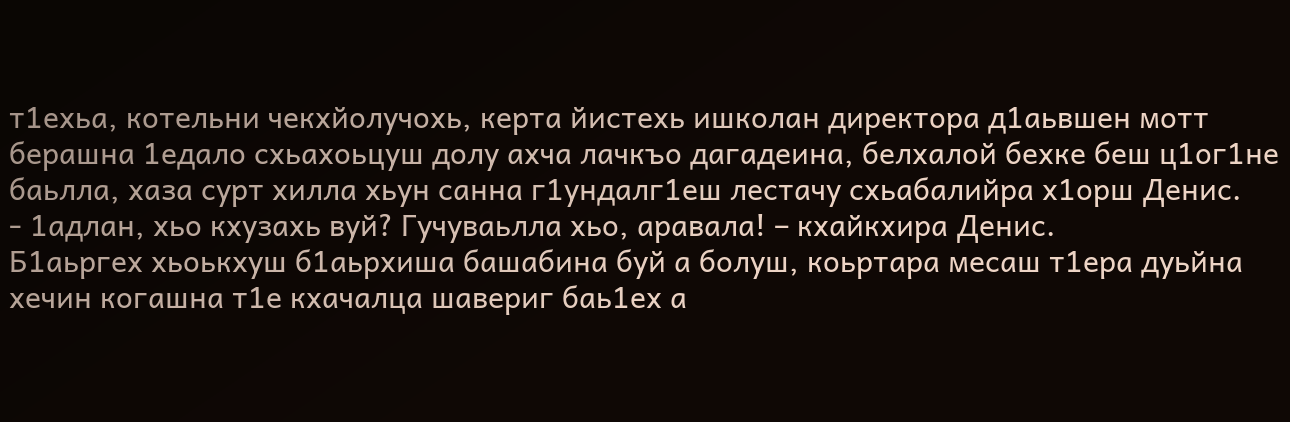т1ехьа, котельни чекхйолучохь, керта йистехь ишколан директора д1аьвшен мотт берашна 1едало схьахоьцуш долу ахча лачкъо дагадеина, белхалой бехке беш ц1ог1не баьлла, хаза сурт хилла хьун санна г1ундалг1еш лестачу схьабалийра х1орш Денис.
- 1адлан, хьо кхузахь вуй? Гучуваьлла хьо, аравала! – кхайкхира Денис.
Б1аьргех хьоькхуш б1аьрхиша башабина буй а болуш, коьртара месаш т1ера дуьйна хечин когашна т1е кхачалца шавериг баь1ех а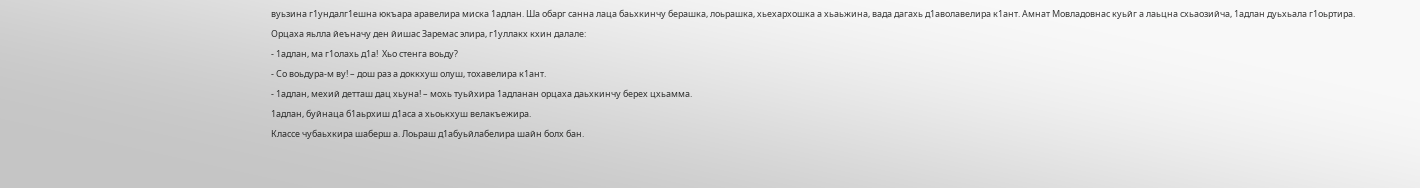вуьзина г1ундалг1ешна юкъара аравелира миска 1адлан. Ша обарг санна лаца баьхкинчу берашка, лоьрашка, хьехархошка а хьаьжина, вада дагахь д1аволавелира к1ант. Амнат Мовладовнас куьйг а лаьцна схьаозийча, 1адлан дуьхьала г1оьртира.
Орцаха яьлла йеъначу ден йишас Заремас элира, г1уллакх кхин далале:
- 1адлан, ма г1олахь д1а!  Хьо стенга воьду?
- Со воьдура-м ву! – дош раз а доккхуш олуш, тохавелира к1ант.
- 1адлан, мехий детташ дац хьуна! – мохь туьйхира 1адланан орцаха даьхкинчу берех цхьамма.
1адлан, буйнаца б1аьрхиш д1аса а хьоькхуш велакъежира.
Классе чубаьхкира шаберш а. Лоьраш д1абуьйлабелира шайн болх бан.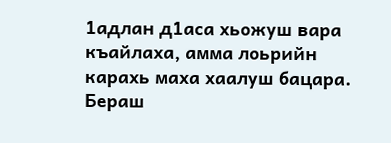1адлан д1аса хьожуш вара къайлаха, амма лоьрийн карахь маха хаалуш бацара. Бераш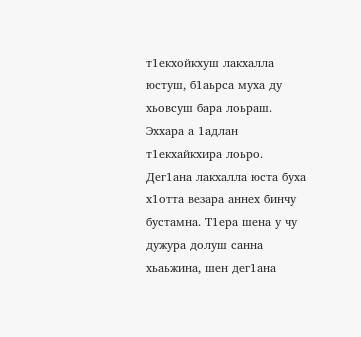т1екхойкхуш лакхалла юстуш, б1аьрса муха ду хьовсуш бара лоьраш.
Эххара а 1адлан т1екхайкхира лоьро. Дег1ана лакхалла юста буха х1отта везара аннех бинчу бустамна. Т1ера шена у чу дужура долуш санна хьаьжина, шен дег1ана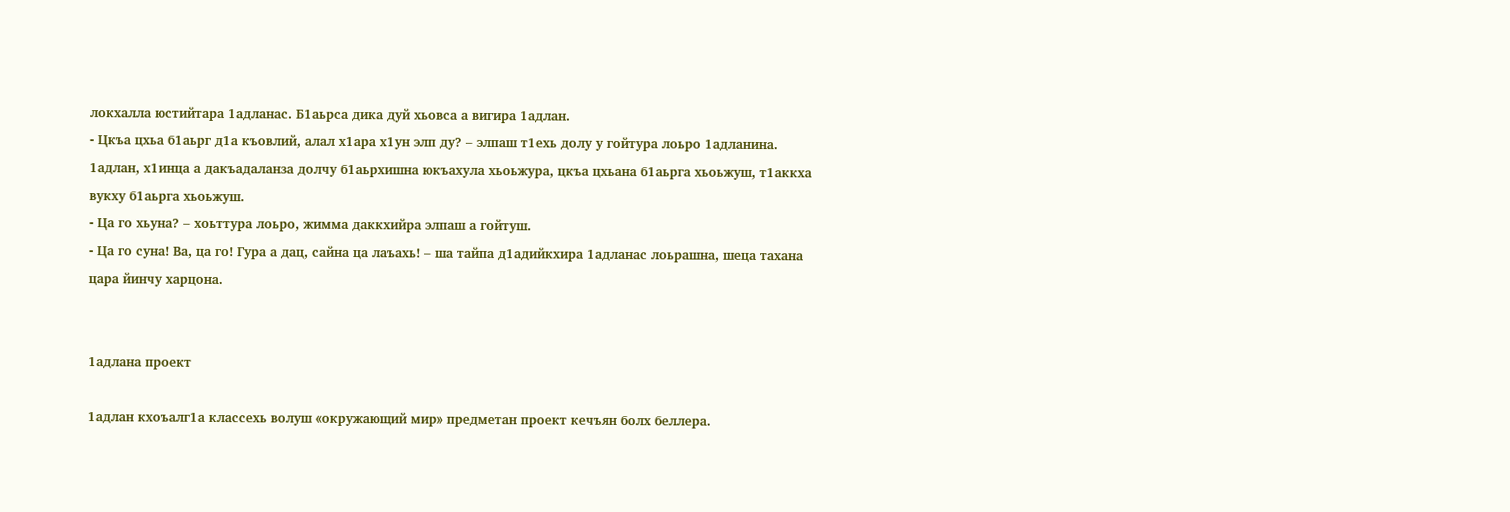локхалла юстийтара 1адланас. Б1аьрса дика дуй хьовса а вигира 1адлан.
- Цкъа цхьа б1аьрг д1а къовлий, алал х1ара х1ун элп ду? – элпаш т1ехь долу у гойтура лоьро 1адланина. 1адлан, х1инца а дакъадаланза долчу б1аьрхишна юкъахула хьоьжура, цкъа цхьана б1аьрга хьоьжуш, т1аккха вукху б1аьрга хьоьжуш.
- Ца го хьуна? – хоьттура лоьро, жимма даккхийра элпаш а гойтуш.
- Ца го суна! Ва, ца го! Гура а дац, сайна ца лаъахь! – ша тайпа д1адийкхира 1адланас лоьрашна, шеца тахана цара йинчу харцона.


1адлана проект

1адлан кхоъалг1а классехь волуш «окружающий мир» предметан проект кечъян болх беллера.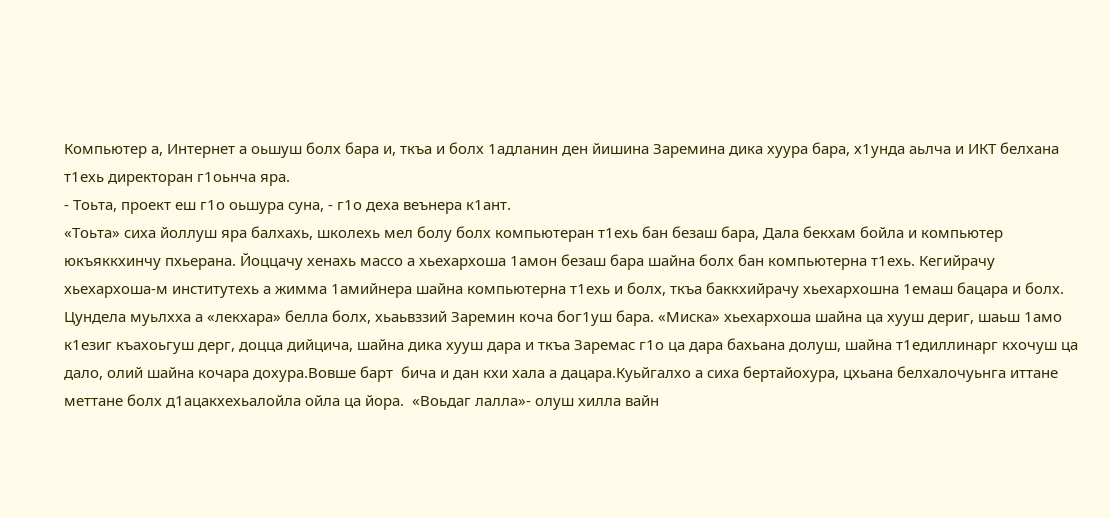Компьютер а, Интернет а оьшуш болх бара и, ткъа и болх 1адланин ден йишина Заремина дика хуура бара, х1унда аьлча и ИКТ белхана т1ехь директоран г1оьнча яра.
- Тоьта, проект еш г1о оьшура суна, - г1о деха веънера к1ант.
«Тоьта» сиха йоллуш яра балхахь, школехь мел болу болх компьютеран т1ехь бан безаш бара, Дала бекхам бойла и компьютер юкъяккхинчу пхьерана. Йоццачу хенахь массо а хьехархоша 1амон безаш бара шайна болх бан компьютерна т1ехь. Кегийрачу хьехархоша-м институтехь а жимма 1амийнера шайна компьютерна т1ехь и болх, ткъа баккхийрачу хьехархошна 1емаш бацара и болх. Цундела муьлхха а «лекхара» белла болх, хьаьвззий Заремин коча бог1уш бара. «Миска» хьехархоша шайна ца хууш дериг, шаьш 1амо к1езиг къахоьгуш дерг, доцца дийцича, шайна дика хууш дара и ткъа Заремас г1о ца дара бахьана долуш, шайна т1едиллинарг кхочуш ца дало, олий шайна кочара дохура.Вовше барт  бича и дан кхи хала а дацара.Куьйгалхо а сиха бертайохура, цхьана белхалочуьнга иттане меттане болх д1ацакхехьалойла ойла ца йора.  «Воьдаг лалла»- олуш хилла вайн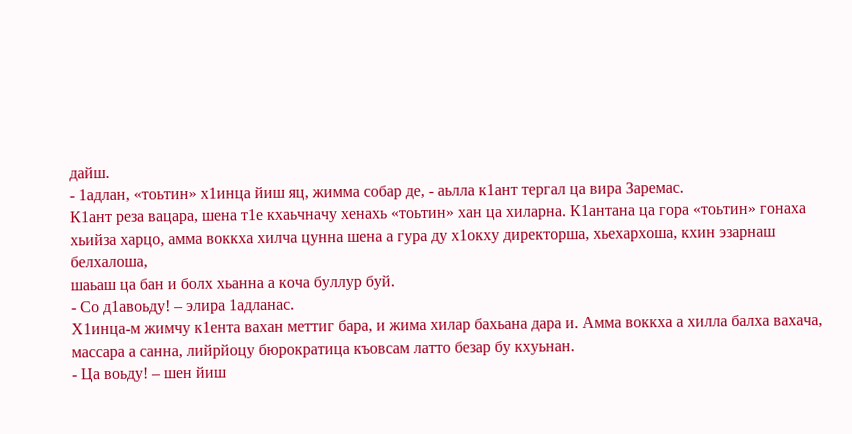дайш.
- 1адлан, «тоьтин» х1инца йиш яц, жимма собар де, - аьлла к1ант тергал ца вира Заремас.
К1ант реза вацара, шена т1е кхаьчначу хенахь «тоьтин» хан ца хиларна. К1антана ца гора «тоьтин» гонаха хьийза харцо, амма воккха хилча цунна шена а гура ду х1окху директорша, хьехархоша, кхин эзарнаш белхалоша,
шаьаш ца бан и болх хьанна а коча буллур буй.
- Со д1авоьду! – элира 1адланас.
Х1инца-м жимчу к1ента вахан меттиг бара, и жима хилар бахьана дара и. Амма воккха а хилла балха вахача, массара а санна, лийрйоцу бюрократица къовсам латто безар бу кхуьнан.
- Ца воьду! – шен йиш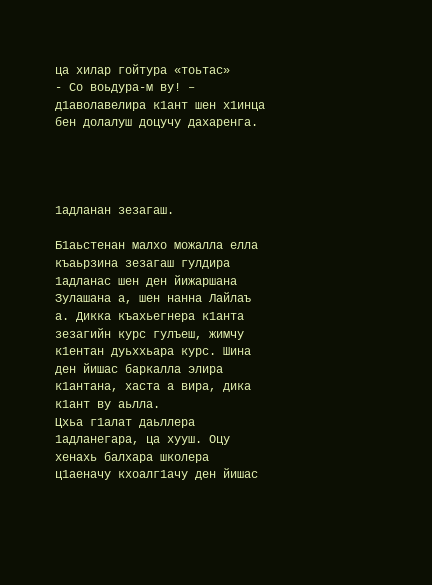ца хилар гойтура «тоьтас»
- Со воьдура-м ву! – д1аволавелира к1ант шен х1инца бен долалуш доцучу дахаренга.




1адланан зезагаш.

Б1аьстенан малхо можалла елла къаьрзина зезагаш гулдира 1адланас шен ден йижаршана Зулашана а, шен нанна Лайлаъ а. Дикка къахьегнера к1анта зезагийн курс гулъеш, жимчу к1ентан дуьххьара курс. Шина ден йишас баркалла элира к1антана, хаста а вира, дика к1ант ву аьлла.
Цхьа г1алат даьллера 1адланегара, ца хууш. Оцу хенахь балхара школера ц1аеначу кхоалг1ачу ден йишас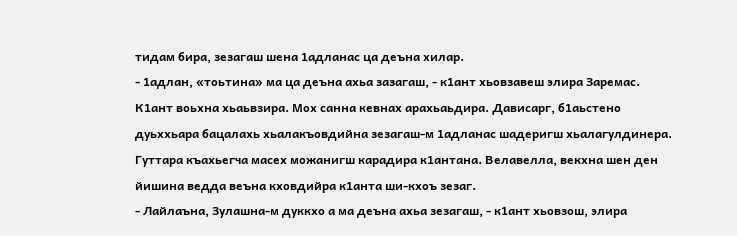тидам бира, зезагаш шена 1адланас ца деъна хилар.
- 1адлан, «тоьтина» ма ца деъна ахьа зазагаш, - к1ант хьовзавеш элира Заремас.
К1ант воьхна хьаьвзира. Мох санна кевнах арахьаьдира. Дависарг, б1аьстено дуьххьара бацалахь хьалакъовдийна зезагаш-м 1адланас шадеригш хьалагулдинера. Гуттара къахьегча масех можанигш карадира к1антана. Велавелла, векхна шен ден йишина ведда веъна кховдийра к1анта ши-кхоъ зезаг.
- Лайлаъна, Зулашна-м дуккхо а ма деъна ахьа зезагаш, - к1ант хьовзош, элира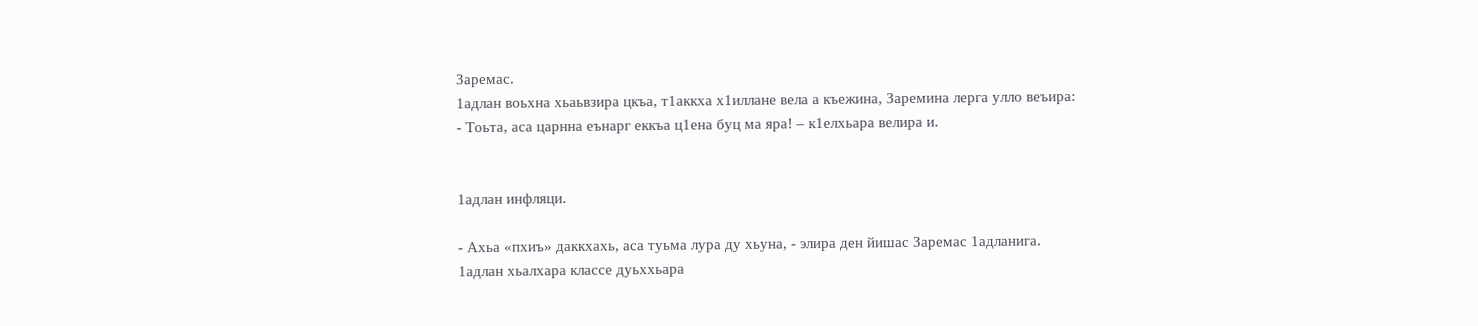Заремас.
1адлан воьхна хьаьвзира цкъа, т1аккха х1иллане вела а къежина, Заремина лерга улло веъира:
- Тоьта, аса царнна еънарг еккъа ц1ена буц ма яра! – к1елхьара велира и.


1адлан инфляци.

- Ахьа «пхиъ» даккхахь, аса туьма лура ду хьуна, - элира ден йишас Заремас 1адланига.
1адлан хьалхара классе дуьххьара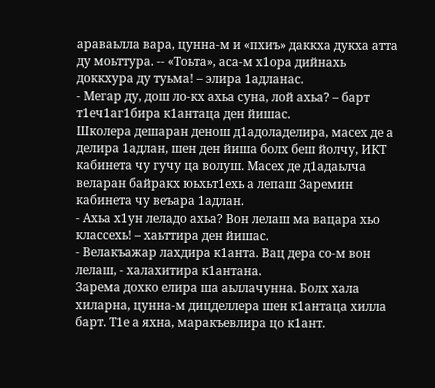араваьлла вара, цунна-м и «пхиъ» даккха дукха атта ду моьттура. -- «Тоьта», аса-м х1ора дийнахь доккхура ду туьма! – элира 1адланас.
- Мегар ду, дош ло-кх ахьа суна, лой ахьа? – барт т1еч1аг1бира к1антаца ден йишас.
Школера дешаран денош д1адоладелира, масех де а делира 1адлан, шен ден йиша болх беш йолчу, ИКТ кабинета чу гучу ца волуш. Масех де д1адаьлча веларан байракх юьхьт1ехь а лепаш Заремин кабинета чу веъара 1адлан.
- Ахьа х1ун леладо ахьа? Вон лелаш ма вацара хьо классехь! – хаьттира ден йишас.
- Велакъажар лахдира к1анта. Вац дера со-м вон лелаш, - халахитира к1антана.
Зарема дохко елира ша аьллачунна. Болх хала хиларна, цунна-м дицделлера шен к1антаца хилла барт. Т1е а яхна, маракъевлира цо к1ант.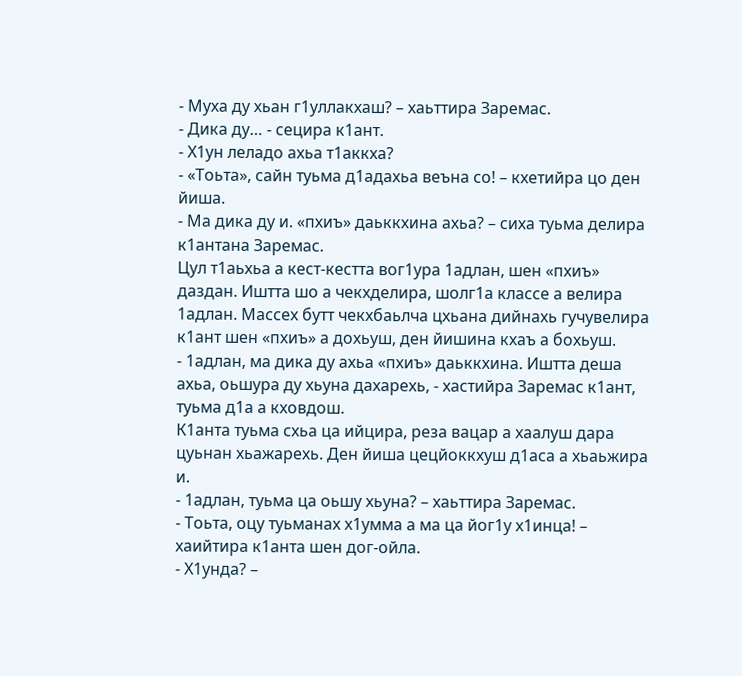- Муха ду хьан г1уллакхаш? – хаьттира Заремас.
- Дика ду… - сецира к1ант.
- Х1ун леладо ахьа т1аккха?
- «Тоьта», сайн туьма д1адахьа веъна со! – кхетийра цо ден йиша.
- Ма дика ду и. «пхиъ» даьккхина ахьа? – сиха туьма делира к1антана Заремас.
Цул т1аьхьа а кест-кестта вог1ура 1адлан, шен «пхиъ» даздан. Иштта шо а чекхделира, шолг1а классе а велира 1адлан. Массех бутт чекхбаьлча цхьана дийнахь гучувелира к1ант шен «пхиъ» а дохьуш, ден йишина кхаъ а бохьуш.
- 1адлан, ма дика ду ахьа «пхиъ» даьккхина. Иштта деша ахьа, оьшура ду хьуна дахарехь, - хастийра Заремас к1ант, туьма д1а а кховдош.
К1анта туьма схьа ца ийцира, реза вацар а хаалуш дара цуьнан хьажарехь. Ден йиша цецйоккхуш д1аса а хьаьжира и.
- 1адлан, туьма ца оьшу хьуна? – хаьттира Заремас.
- Тоьта, оцу туьманах х1умма а ма ца йог1у х1инца! – хаийтира к1анта шен дог-ойла.
- Х1унда? –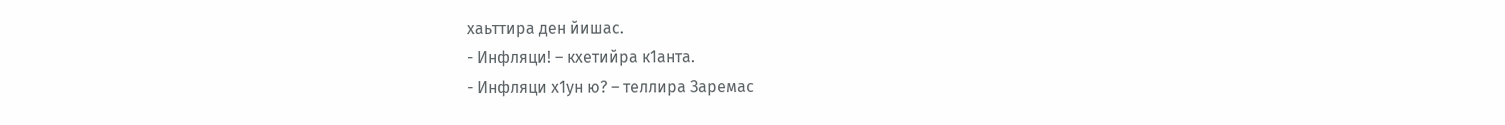хаьттира ден йишас.
- Инфляци! – кхетийра к1анта.
- Инфляци х1ун ю? – теллира Заремас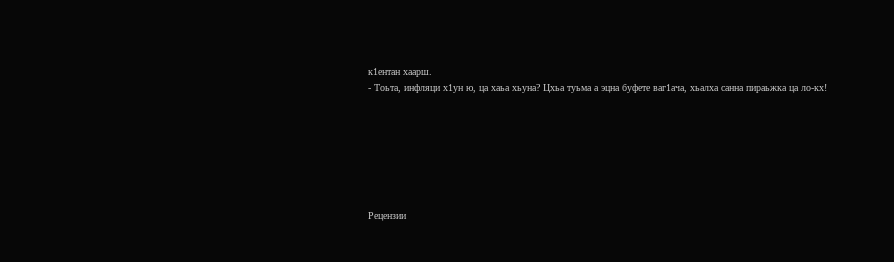к1ентан хаарш.
- Тоьта, инфляци х1ун ю, ца хаьа хьуна? Цхьа туьма а эцна буфете ваг1ача, хьалха санна пираьжка ца ло-кх!







Рецензии